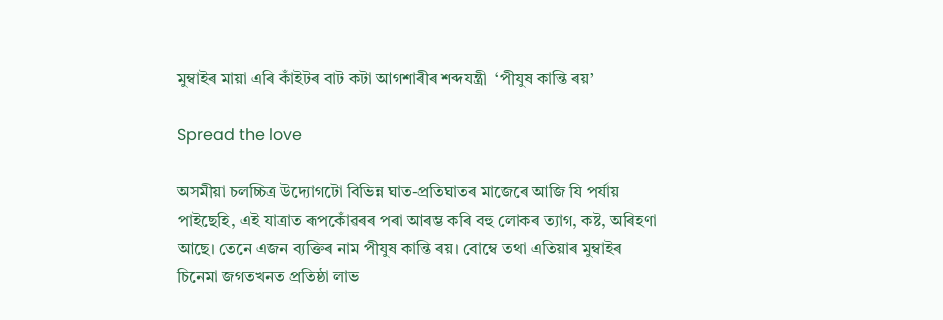মুম্বাইৰ মায়া এৰি কাঁইটৰ বাট কটা আগশাৰীৰ শব্দযন্ত্ৰী  ‘পীযুষ কান্তি ৰয়’

Spread the love

অসমীয়া চলচ্চিত্ৰ উদ্যোগটো বিভিন্ন ঘাত-প্ৰতিঘাতৰ মাজেৰে আজি যি পৰ্যায় পাইছেহি, এই যাত্ৰাত ৰূপকোঁৱৰৰ পৰা আৰম্ভ কৰি বহু লোকৰ ত্যাগ, কষ্ট, অৰিহণা আছে। তেনে এজন ব্যক্তিৰ নাম পীযুষ কান্তি ৰয়। বোম্বে তথা এতিয়াৰ মুম্বাইৰ চিনেমা জগতখনত প্ৰতিষ্ঠা লাভ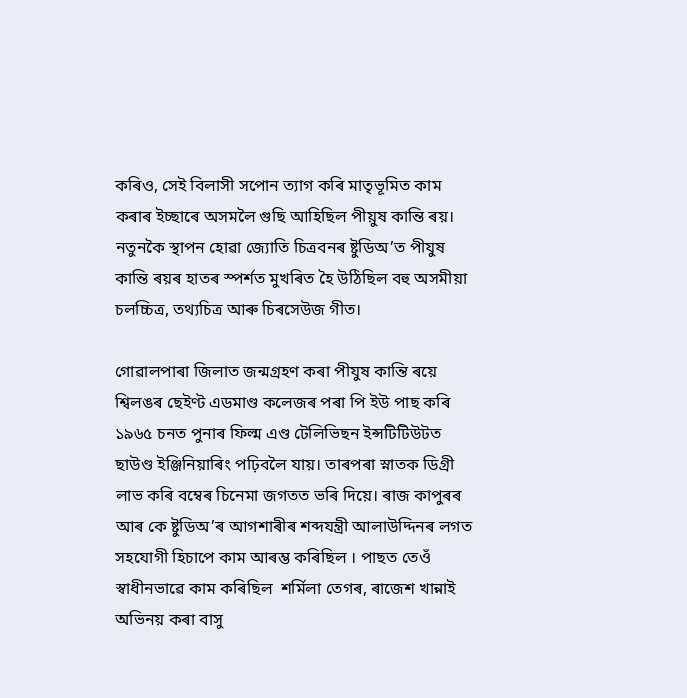কৰিও, সেই বিলাসী সপোন ত্যাগ কৰি মাতৃভূমিত কাম কৰাৰ ইচ্ছাৰে অসমলৈ গুছি আহিছিল পীয়ুষ কান্তি ৰয়। নতুনকৈ স্থাপন হোৱা জ্যোতি চিত্ৰবনৰ ষ্টুডিঅ’ত পীযুষ কান্তি ৰয়ৰ হাতৰ স্পৰ্শত মুখৰিত হৈ উঠিছিল বহু অসমীয়া চলচ্চিত্ৰ, তথ্যচিত্ৰ আৰু চিৰসেউজ গীত।

গোৱালপাৰা জিলাত জন্মগ্ৰহণ কৰা পীযুষ কান্তি ৰয়ে শ্বিলঙৰ ছেইণ্ট এডমাণ্ড কলেজৰ পৰা পি ইউ পাছ কৰি ১৯৬৫ চনত পুনাৰ ফিল্ম এণ্ড টেলিভিছন ইন্সটিটিউটত ছাউণ্ড ইঞ্জিনিয়াৰিং পঢ়িবলৈ যায়। তাৰপৰা স্নাতক ডিগ্ৰী লাভ কৰি বম্বেৰ চিনেমা জগতত ভৰি দিয়ে। ৰাজ কাপুৰৰ আৰ কে ষ্টুডিঅ’ৰ আগশাৰীৰ শব্দযন্ত্রী আলাউদ্দিনৰ লগত সহযোগী হিচাপে কাম আৰম্ভ কৰিছিল । পাছত তেওঁ স্বাধীনভাৱে কাম কৰিছিল  শর্মিলা তেগৰ, ৰাজেশ খান্নাই অভিনয় কৰা বাসু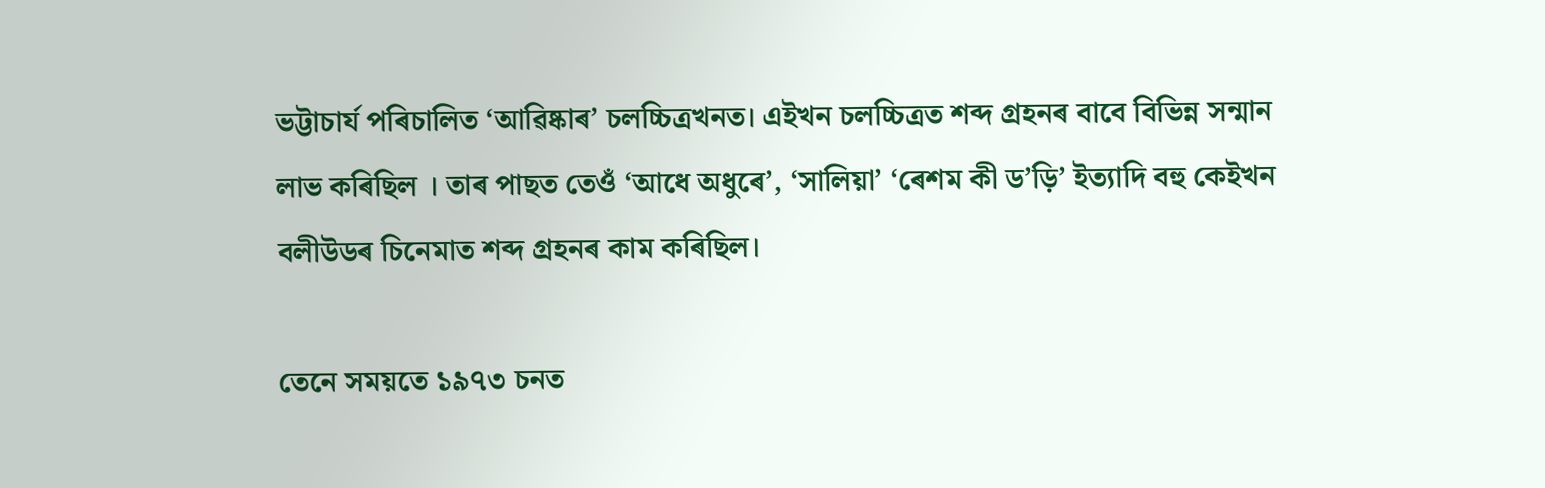ভট্টাচার্য পৰিচালিত ‘আৱিষ্কাৰ’ চলচ্চিত্ৰখনত। এইখন চলচ্চিত্ৰত শব্দ গ্ৰহনৰ বাবে বিভিন্ন সন্মান লাভ কৰিছিল । তাৰ পাছত তেওঁ ‘আধে অধুৰে’, ‘সালিয়া’ ‘ৰেশম কী ড’ড়ি’ ইত্যাদি বহু কেইখন বলীউডৰ চিনেমাত শব্দ গ্ৰহনৰ কাম কৰিছিল।

তেনে সময়তে ১৯৭৩ চনত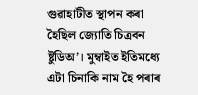গুৱাহাটীত স্থাপন কৰা হৈছিল জ্যোতি চিত্ৰবন ষ্টুডিঅ’। মুম্বাইত ইতিমধ্যে এটা চিনাকি নাম হৈ পৰাৰ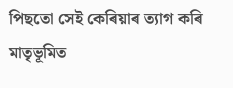পিছতো সেই কেৰিয়াৰ ত্যাগ কৰি মাতৃভূমিত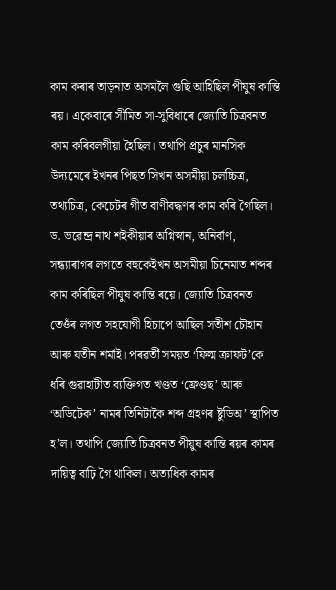কাম কৰাৰ তাড়নাত অসমলৈ গুছি আহিছিল পীযুষ কান্তি ৰয়। একেবাৰে সীমিত সা-সুবিধাৰে জ্যোতি চিত্ৰবনত কাম কৰিবলগীয়া হৈছিল। তথাপি প্ৰচুৰ মানসিক উদ্যমেৰে ইখনৰ পিছত সিখন অসমীয়া চলচ্চিত্ৰ, তথ্যচিত্ৰ, কেচেটৰ গীত বাণীবদ্ধণৰ কাম কৰি গৈছিল। ড. ভৱেন্দ্ৰ নাথ শইকীয়াৰ অগ্নিস্নান, অনিৰ্বাণ, সন্ধ্যাৰাগৰ লগতে বহুকেইখন অসমীয়া চিনেমাত শব্দৰ কাম কৰিছিল পীযুষ কান্তি ৰয়ে। জ্যোতি চিত্ৰবনত তেওঁৰ লগত সহযোগী হিচাপে আছিল সতীশ চৌহান আৰু যতীন শর্মাই। পৰৱৰ্তী সময়ত ‘ফিল্ম ক্ৰাফট’কে ধৰি গুৱাহাটীত ব্যক্তিগত খণ্ডত ‘ফ্ৰেণ্ডছ’ আৰু ‘অডিটেক’ নামৰ তিনিটাকৈ শব্দ গ্ৰহণৰ ষ্টুডিঅ’ স্থাপিত হ’ল। তথাপি জ্যোতি চিত্ৰবনত পীয়ুষ কান্তি ৰয়ৰ কামৰ দায়িত্ব বাঢ়ি গৈ থাকিল। অত্যধিক কামৰ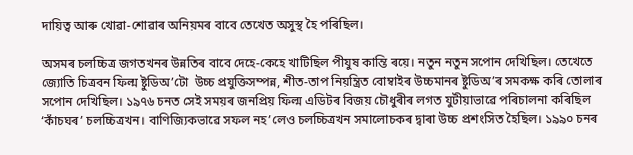দায়িত্ব আৰু খোৱা-শোৱাৰ অনিয়মৰ বাবে তেখেত অসুস্থ হৈ পৰিছিল।

অসমৰ চলচ্চিত্ৰ জগতখনৰ উন্নতিৰ বাবে দেহে-কেহে খাটিছিল পীযুষ কান্তি ৰয়ে। নতুন নতুন সপোন দেখিছিল। তেখেতে জ্যোতি চিত্ৰবন ফিল্ম ষ্টুডিঅ’টো  উচ্চ প্রযুক্তিসম্পন্ন, শীত-তাপ নিয়ন্ত্রিত বোম্বাইৰ উচ্চমানৰ ষ্টুডিঅ’ৰ সমকক্ষ কৰি তোলাৰ সপোন দেখিছিল। ১৯৭৬ চনত সেই সময়ৰ জনপ্ৰিয় ফিল্ম এডিটৰ বিজয় চৌধুৰীৰ লগত যুটীয়াভাৱে পৰিচালনা কৰিছিল ‘কাঁচঘৰ’ চলচ্চিত্ৰখন। বাণিজ্যিকভাৱে সফল নহ’লেও চলচ্চিত্ৰখন সমালোচকৰ দ্বাৰা উচ্চ প্ৰশংসিত হৈছিল। ১৯৯০ চনৰ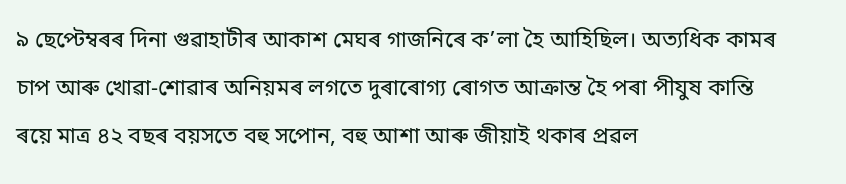৯ ছেপ্টেম্বৰৰ দিনা গুৱাহাটীৰ আকাশ মেঘৰ গাজনিৰে কʼলা হৈ আহিছিল। অত্যধিক কামৰ চাপ আৰু খোৱা-শোৱাৰ অনিয়মৰ লগতে দুৰাৰোগ্য ৰোগত আক্ৰান্ত হৈ পৰা পীযুষ কান্তি ৰয়ে মাত্ৰ ৪২ বছৰ বয়সতে বহু সপোন, বহু আশা আৰু জীয়াই থকাৰ প্ৰৱল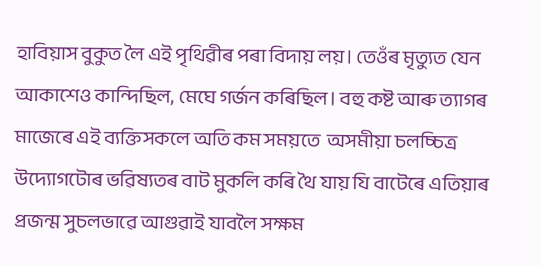হাবিয়াস বুকুত লৈ এই পৃথিৱীৰ পৰা বিদায় লয়। তেওঁৰ মৃত্যুত যেন আকাশেও কান্দিছিল, মেঘে গৰ্জন কৰিছিল। বহু কষ্ট আৰু ত্যাগৰ মাজেৰে এই ব্যক্তিসকলে অতি কম সময়তে  অসমীয়া চলচ্চিত্ৰ উদ্যোগটোৰ ভৱিষ্যতৰ বাট মুকলি কৰি থৈ যায় যি বাটেৰে এতিয়াৰ প্ৰজন্ম সুচলভাৱে আগুৱাই যাবলৈ সক্ষম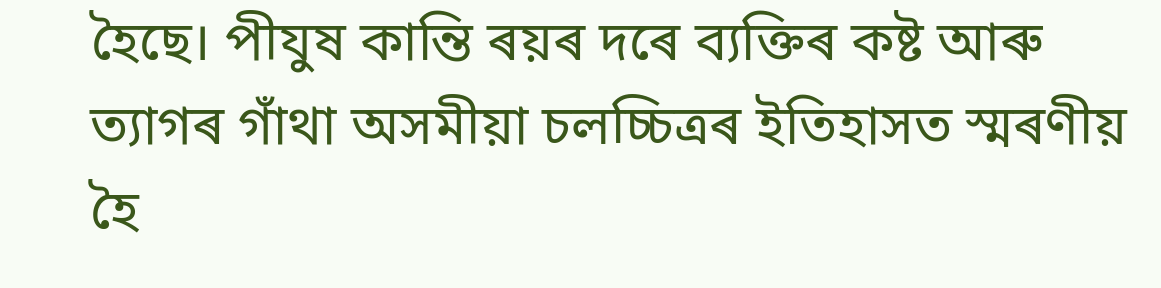হৈছে। পীযুষ কান্তি ৰয়ৰ দৰে ব্যক্তিৰ কষ্ট আৰু ত্যাগৰ গাঁথা অসমীয়া চলচ্চিত্ৰৰ ইতিহাসত স্মৰণীয় হৈ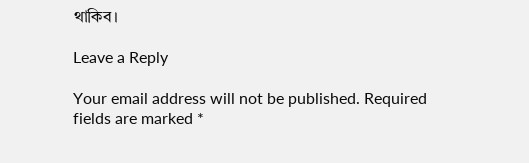থাকিব।

Leave a Reply

Your email address will not be published. Required fields are marked *